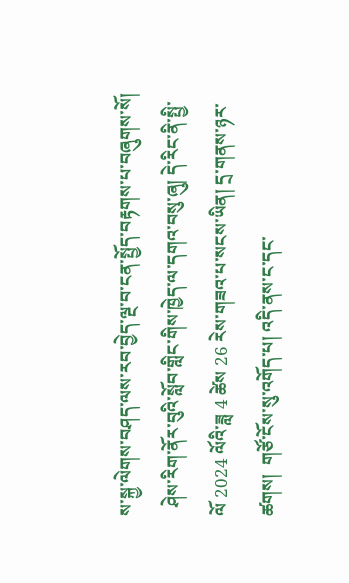ས་སྐྱ་ལེགས་བཤད་ལས་རབ་བྱེད་ལྔ་བ་ངན་སྤྱོད་བརྟགས་པ་བཞུགས་སོ།
  ཤེས་རིག་ནོར་བུའི་སློབ་གླིང་གིས་ཁྱེད་ལ་དགའ་བསུ་ཞུ། དེ་རིང་ནི་སྤྱི་ལོ 2024 ལོའི་ཟླ 4 ཚེས 26 རེས་གཟའ་པ་སངས་ཡིན། དྲ་གནས་ཉར་ཚགས།  གཙོ་ངོས་སུ་འགོད་པ། འདི་ནས་ང་དང་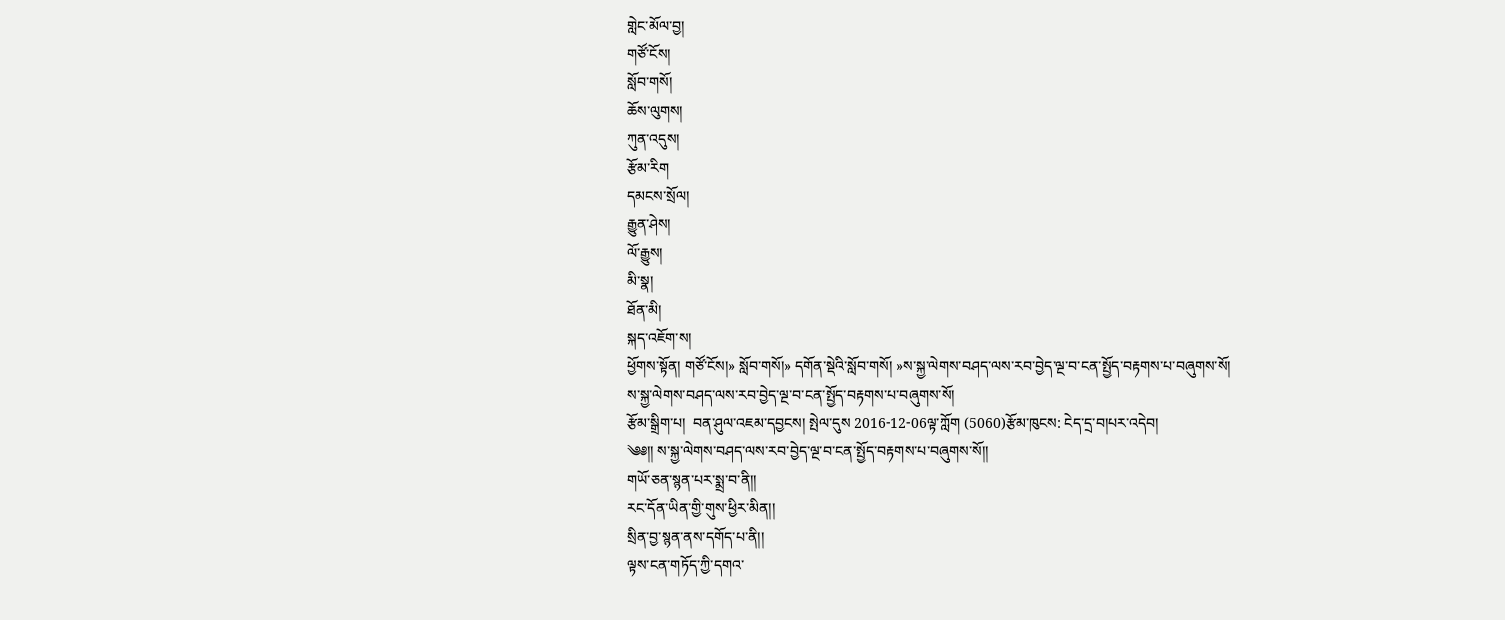གླེང་མོལ་བྱ།
གཙོ་ངོས།
སློབ་གསོ།
ཆོས་ལུགས།
ཀུན་འདུས།
རྩོམ་རིག
དམངས་སྲོལ།
རྒྱུན་ཤེས།
ལོ་རྒྱུས།
མི་སྣ།
ཐོན་མི།
སྐད་འཇོག་ས།
ཕྱོགས་སྟོན། གཙོ་ངོས།» སློབ་གསོ།» དགོན་སྡེའི་སློབ་གསོ། »ས་སྐྱ་ལེགས་བཤད་ལས་རབ་བྱེད་ལྔ་བ་ངན་སྤྱོད་བརྟགས་པ་བཞུགས་སོ།
ས་སྐྱ་ལེགས་བཤད་ལས་རབ་བྱེད་ལྔ་བ་ངན་སྤྱོད་བརྟགས་པ་བཞུགས་སོ།
རྩོམ་སྒྲིག་པ།  བན་ཤུལ་འཇམ་དབྱངས། སྤེལ་དུས 2016-12-06ལྟ་ཀློག (5060)རྩོམ་ཁུངས: ངེད་དྲ་བ།པར་འདེབ།
༄༅།། ས་སྐྱ་ལེགས་བཤད་ལས་རབ་བྱེད་ལྔ་བ་ངན་སྤྱོད་བརྟགས་པ་བཞུགས་སོ།།
གཡོ་ཅན་སྙན་པར་སྨྲ་བ་ནི།།
རང་དོན་ཡིན་གྱི་གུས་ཕྱིར་མིན།།
སྲིན་བྱ་སྙན་ནས་དགོད་པ་ནི།།
ལྟས་ངན་གཏོད་ཀྱི་དགའ་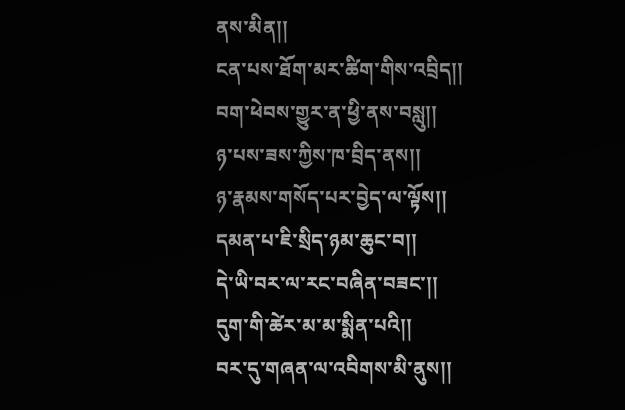ནས་མིན།།
ངན་པས་ཐོག་མར་ཚིག་གིས་འབྲིད།།
བག་ཕེབས་གྱུར་ན་ཕྱི་ནས་བསླུ།།
ཉ་པས་ཟས་ཀྱིས་ཁ་བྲིད་ནས།།
ཉ་རྣམས་གསོད་པར་བྱེད་ལ་ལྟོས།།
དམན་པ་ཇི་སྲིད་ཉམ་ཆུང་བ།།
དེ་ཡི་བར་ལ་རང་བཞིན་བཟང་།།
དུག་གི་ཚེར་མ་མ་སྨིན་པའི།།
བར་དུ་གཞན་ལ་འབིགས་མི་ནུས།།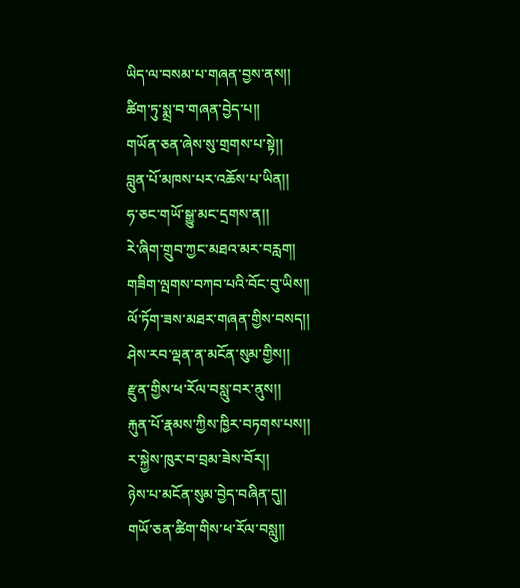ཡིད་ལ་བསམ་པ་གཞན་བྱས་ནས།།
ཚིག་ཏུ་སྨྲ་བ་གཞན་བྱེད་པ།།
གཡོན་ཅན་ཞེས་སུ་གྲགས་པ་སྟེ།།
བླུན་པོ་མཁས་པར་འཆོས་པ་ཡིན།།
ཧ་ཅང་གཡོ་སྒྱུ་མང་དྲགས་ན།།
རེ་ཞིག་གྲུབ་ཀྱང་མཐའ་མར་བརླག།
གཟིག་ལྤགས་བཀབ་པའི་བོང་བུ་ཡིས།།
ལོ་ཏོག་ཟས་མཐར་གཞན་གྱིས་བསད།།
ཤེས་རབ་ལྡན་ན་མངོན་སུམ་གྱིས།།
རྫུན་གྱིས་ཕ་རོལ་བསླུ་བར་ནུས།།
རྐུན་པོ་རྣམས་ཀྱིས་ཁྱིར་བཏགས་པས།།
ར་སྐྱེས་ཁུར་བ་བྲམ་ཟེས་བོར།།
ཉེས་པ་མངོན་སུམ་བྱེད་བཞིན་དུ།།
གཡོ་ཅན་ཚིག་གིས་ཕ་རོལ་བསླུ།།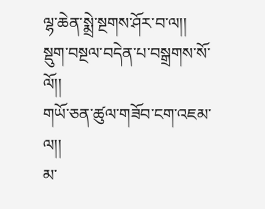ལྷ་ཆེན་སྨྲེ་སྔགས་ཤོར་བ་ལ།།
སྡུག་བསྔལ་བདེན་པ་བསྒྲགས་སོ་ལོ།།
གཡོ་ཅན་ཚུལ་གཟོབ་ངག་འཇམ་ལ།།
མ་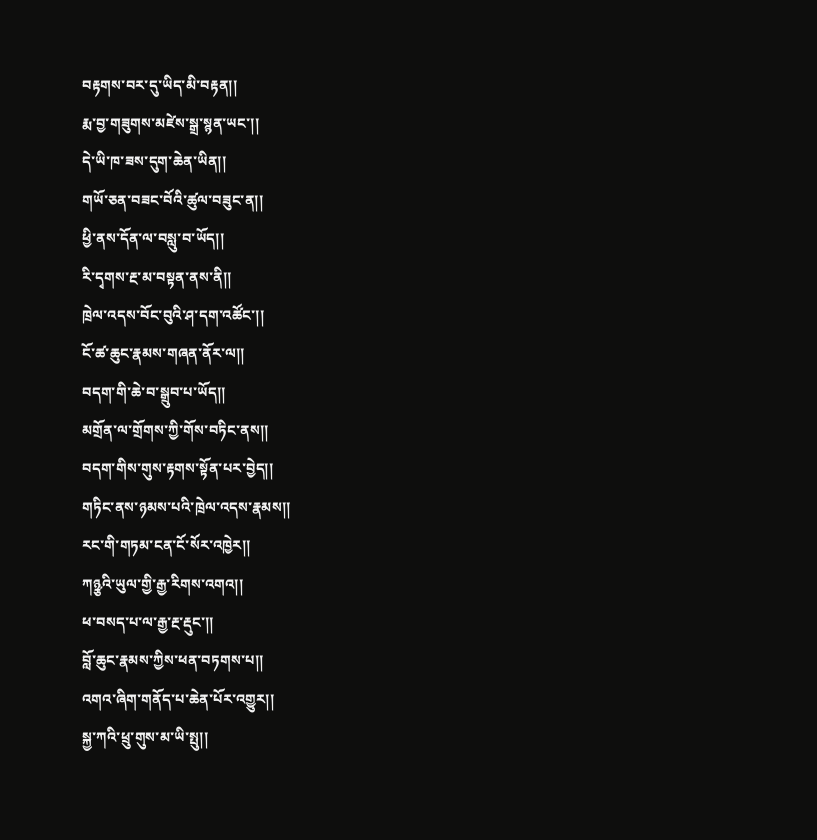བརྟགས་བར་དུ་ཡིད་མི་བརྟན།།
རྨ་བྱ་གཟུགས་མཛེས་སྒྲ་སྙན་ཡང་།།
དེ་ཡི་ཁ་ཟས་དུག་ཆེན་ཡིན།།
གཡོ་ཅན་བཟང་བོའི་ཚུལ་བཟུང་ན།།
ཕྱི་ནས་དོན་ལ་བསླུ་བ་ཡོད།།
རི་དྭགས་རྔ་མ་བསྟན་ནས་ནི།།
ཁྲེལ་འདས་བོང་བུའི་ཤ་དག་འཚོང་།།
ངོ་ཚ་ཆུང་རྣམས་གཞན་ནོར་ལ།།
བདག་གི་ཆེ་བ་སྒྲུབ་པ་ཡོད།།
མགྲོན་ལ་གྲོགས་ཀྱི་གོས་བཏིང་ནས།།
བདག་གིས་གུས་རྟགས་སྟོན་པར་བྱེད།།
གཏིང་ནས་ཉམས་པའི་ཁྲེལ་འདས་རྣམས།།
རང་གི་གཏམ་ངན་ངོ་སོར་འཁྱེར།།
ཀཉྩའི་ཡུལ་གྱི་རྒྱ་རིགས་འགའ།།
ཕ་བསད་པ་ལ་རྒྱ་རྔ་རྡུང་།།
བློ་ཆུང་རྣམས་ཀྱིས་ཕན་བཏགས་པ།།
འགའ་ཞིག་གནོད་པ་ཆེན་པོར་འགྱུར།།
སྐྱ་ཀའི་ཕྲུ་གུས་མ་ཡི་སྤུ།།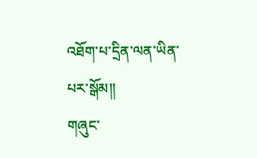འཐོག་པ་དྲིན་ལན་ཡིན་པར་སྒོམ།།
གཞུང་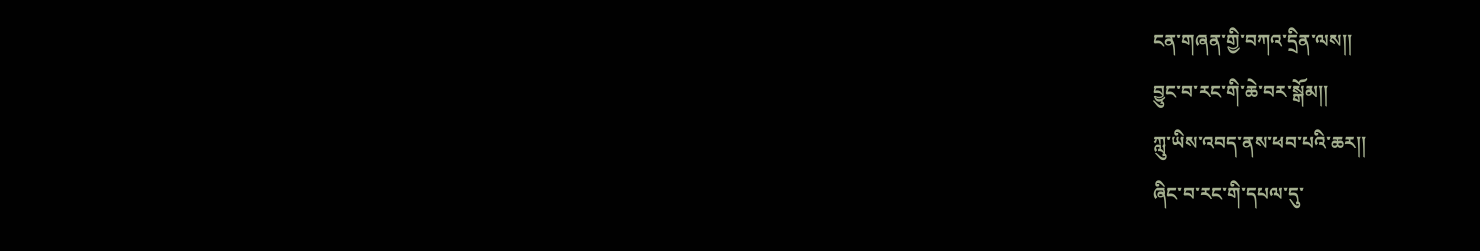ངན་གཞན་གྱི་བཀའ་དྲིན་ལས།།
བྱུང་བ་རང་གི་ཆེ་བར་སྒོམ།།
ཀླུ་ཡིས་འབད་ནས་ཕབ་པའི་ཆར།།
ཞིང་བ་རང་གི་དཔལ་དུ་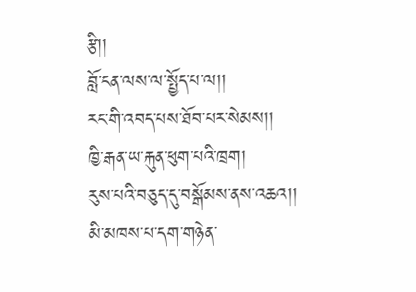རྩི།།
བློ་ངན་ལས་ལ་སྤྱོད་པ་ལ།།
རང་གི་འབད་པས་ཐོབ་པར་སེམས།།
ཁྱི་རྒན་ཡ་རྐུན་ཕུག་པའི་ཁྲག།
རུས་པའི་བཅུད་དུ་བསྒོམས་ནས་འཆའ།།
མི་མཁས་པ་དག་གཉེན་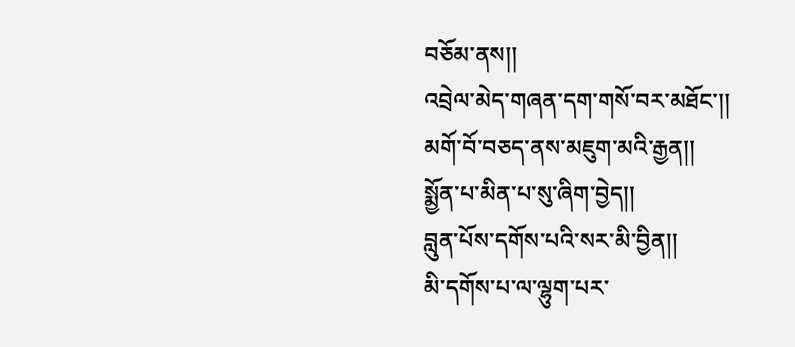བཅོམ་ནས།།
འབྲེལ་མེད་གཞན་དག་གསོ་བར་མཐོང་།།
མགོ་བོ་བཅད་ནས་མཇུག་མའི་རྒྱན།།
སྨྱོན་པ་མིན་པ་སུ་ཞིག་བྱེད།།
བླུན་པོས་དགོས་པའི་སར་མི་བྱིན།།
མི་དགོས་པ་ལ་ལྷུག་པར་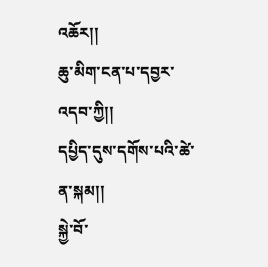འཆོར།།
ཆུ་མིག་ངན་པ་དབྱར་འདབ་ཀྱི།།
དཔྱིད་དུས་དགོས་པའི་ཚེ་ན་སྐམ།།
སྐྱེ་བོ་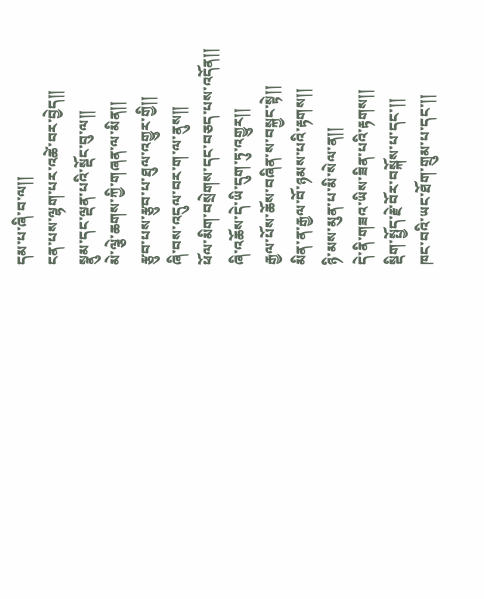དམ་པ་ཞི་བ་ལ།།
ངན་པས་ལྷག་པར་འཚེ་བར་བྱེད།།
སྣུམ་དང་ལྡན་པའི་སྡོང་བུ་ལ།།
མེ་ལྕེ་ཆགས་ཀྱི་གཞན་ལ་མིན།།
རྩུབ་པས་རྩུབ་པ་ཐུལ་འགྱུར་གྱི།།
ཞི་བས་འདུལ་བར་ག་ལ་ནུས།།
ཕོལ་མིག་བསྲེགས་དང་བཅད་པས་འདོན།།
ཞི་འཆོས་དེ་ཡི་དུག་ཏུ་འགྱུར།།
རྒྱལ་པོས་ཆོས་བཞིན་ས་བསྐྱང་སྟེ།།
མིན་ན་རྒྱལ་བོ་ཉམས་པའི་རྟགས།།
ཉི་མས་མུན་པ་མི་སེལ་ན།།
དེ་ནི་གཟའ་ཡིས་ཟིན་པའི་རྟགས།།
སྡིག་སྤྱོད་རྗེ་བོར་བསྐོས་པ་དང་།།
ཁང་བའི་ཡང་ཐོག་གྲུམ་པ་དང་།།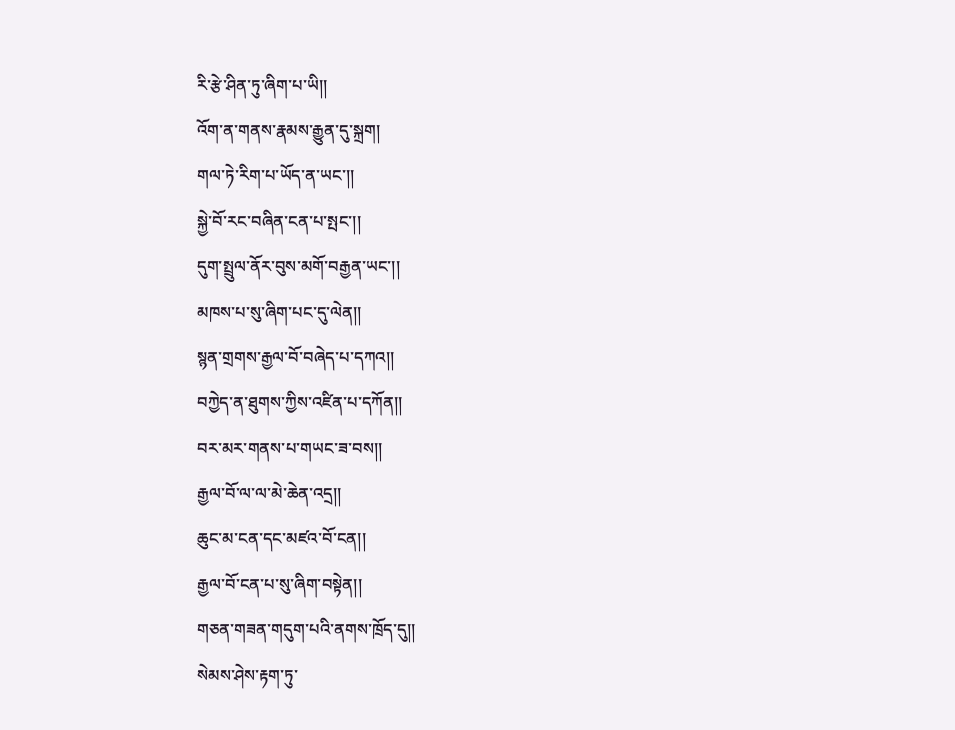རི་རྩེ་ཤིན་ཏུ་ཞིག་པ་ཡི།།
འོག་ན་གནས་རྣམས་རྒྱུན་དུ་སྐྲག།
གལ་ཏེ་རིག་པ་ཡོད་ན་ཡང་།།
སྐྱེ་བོ་རང་བཞིན་ངན་པ་སྤང་།།
དུག་སྤྲུལ་ནོར་བུས་མགོ་བརྒྱན་ཡང་།།
མཁས་པ་སུ་ཞིག་པང་དུ་ལེན།།
སྙན་གྲགས་རྒྱལ་བོ་བཞེད་པ་དཀའ།།
བཀྱེད་ན་ཐུགས་ཀྱིས་འཛིན་པ་དཀོན།།
བར་མར་གནས་པ་གཡང་ཟ་བས།།
རྒྱལ་བོ་ལ་ལ་མེ་ཆེན་འདྲ།།
ཆུང་མ་ངན་དང་མཛའ་བོ་ངན།།
རྒྱལ་བོ་ངན་པ་སུ་ཞིག་བསྟེན།།
གཅན་གཟན་གདུག་པའི་ནགས་ཁྲོད་དུ།།
སེམས་ཤེས་རྟག་ཏུ་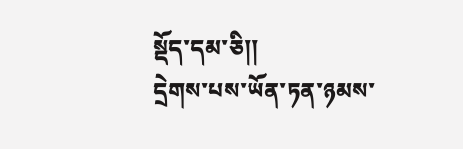སྡོད་དམ་ཅི།།
དྲེགས་པས་ཡོན་ཏན་ཉམས་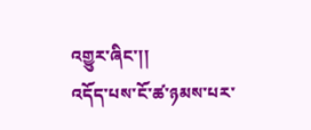འགྱུར་ཞིང་།།
འདོད་པས་ངོ་ཚ་ཉམས་པར་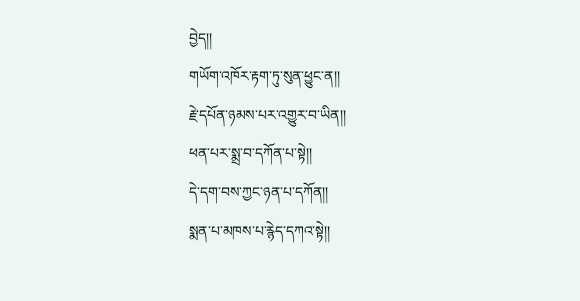བྱེད།།
གཡོག་འཁོར་རྟག་ཏུ་སུན་ཕྱུང་ན།།
རྗེ་དཔོན་ཉམས་པར་འགྱུར་བ་ཡིན།།
ཕན་པར་སྨྲ་བ་དཀོན་པ་སྟེ།།
དེ་དག་བས་ཀྱང་ཉན་པ་དཀོན།།
སྨན་པ་མཁས་པ་རྙེད་དཀའ་སྟེ།།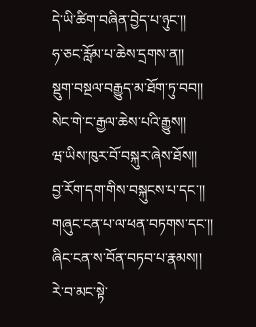དེ་ཡི་ཚིག་བཞིན་བྱེད་པ་ཉུང་།།
ཧ་ཅང་རློམ་པ་ཆེས་དྲགས་ན།།
སྡུག་བསྔལ་བརྒྱུད་མ་ཐོག་ཏུ་བབ།།
སེང་གེ་ང་རྒྱལ་ཆེས་པའི་རྒྱུས།།
ཝ་ཡིས་ཁུར་བོ་བསྐུར་ཞེས་ཐོས།།
བྱ་རོག་དག་གིས་བསྐུངས་པ་དང་།།
གཞུང་ངན་པ་ལ་ཕན་བཏགས་དང་།།
ཞིང་ངན་ས་བོན་བཏབ་པ་རྣམས།།
རེ་བ་མང་སྟེ་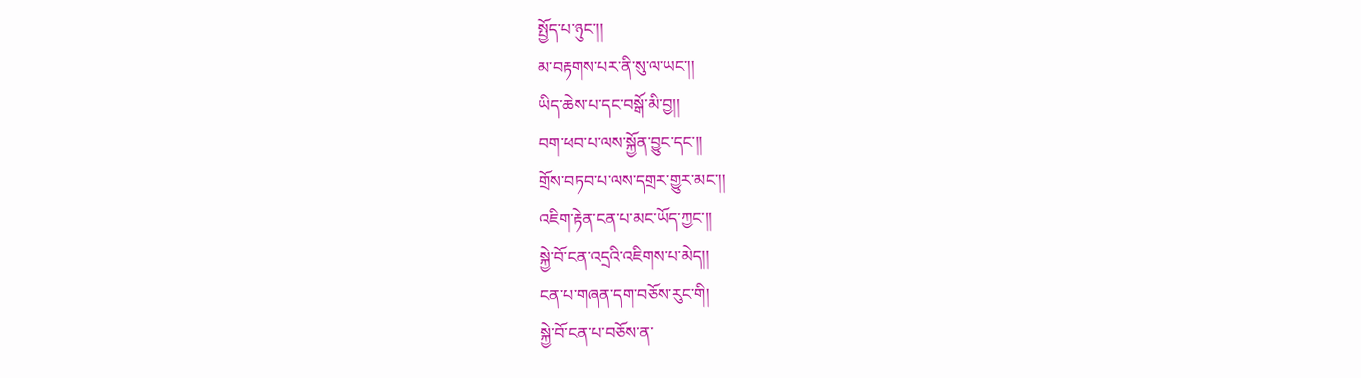སྤྱོད་པ་ཉུང་།།
མ་བརྟགས་པར་ནི་སུ་ལ་ཡང་།།
ཡིད་ཆེས་པ་དང་བསྒོ་མི་བྱ།།
བག་ཕབ་པ་ལས་སྐྱོན་བྱུང་དང་།།
གྲོས་བཏབ་པ་ལས་དགྲར་གྱུར་མང་།།
འཇིག་རྟེན་ངན་པ་མང་ཡོད་ཀྱང་།།
སྐྱེ་བོ་ངན་འདྲའི་འཇིགས་པ་མེད།།
ངན་པ་གཞན་དག་བཅོས་རུང་གི།
སྐྱེ་བོ་ངན་པ་བཅོས་ན་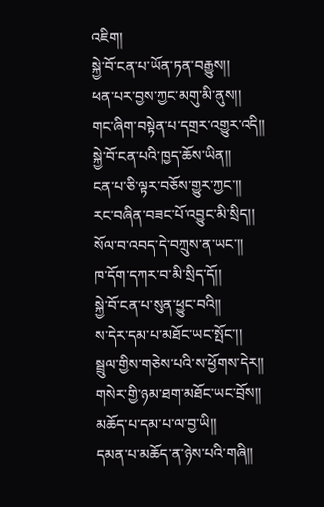འཇིག།
སྐྱེ་བོ་ངན་པ་ཡོན་ཏན་བརྒྱུས།།
ཕན་པར་བྱས་ཀྱང་མགུ་མི་ནུས།།
གང་ཞིག་བསྟེན་པ་དགྲར་འགྱུར་འདི།།
སྐྱེ་བོ་ངན་པའི་ཁྱད་ཆོས་ཡིན།།
ངན་པ་ཅི་ལྟར་བཅོས་གྱུར་ཀྱང་།།
རང་བཞིན་བཟང་པོ་འབྱུང་མི་སྲིད།།
སོལ་བ་འབད་དེ་བཀྲུས་ན་ཡང་།།
ཁ་དོག་དཀར་བ་མི་སྲིད་དོ།།
སྐྱེ་བོ་ངན་པ་སུན་ཕྱུང་བའི།།
ས་དེར་དམ་པ་མཐོང་ཡང་སྤོང་།།
སྦྲུལ་གྱིས་གཅེས་པའི་ས་ཕྱོགས་དེར།།
གསེར་གྱི་ཉམ་ཐག་མཐོང་ཡང་བྲོས།།
མཆོད་པ་དམ་པ་ལ་བྱ་ཡི།།
དམན་པ་མཆོད་ན་ཉེས་པའི་གཞི།།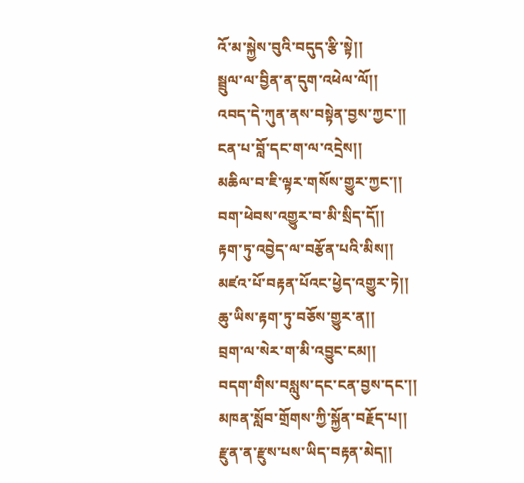འོ་མ་སྐྱེས་བུའི་བདུད་རྩི་སྟེ།།
སྦྲུལ་ལ་བྱིན་ན་དུག་འཕེལ་ལོ།།
འབད་དེ་ཀུན་ནས་བསྟེན་བྱས་ཀྱང་།།
ངན་པ་བློ་དང་ག་ལ་འདྲེས།།
མཆིལ་བ་ཇི་ལྟར་གསོས་གྱུར་ཀྱང་།།
བག་ཕེབས་འགྱུར་བ་མི་སྲིད་དོ།།
རྟག་ཏུ་འབྱེད་ལ་བརྩོན་པའི་མིས།།
མཛའ་པོ་བརྟན་པོའང་ཕྱེད་འགྱུར་ཏེ།།
ཆུ་ཡིས་རྟག་ཏུ་བཅོས་གྱུར་ན།།
བྲག་ལ་སེར་ག་མི་འབྱུང་ངམ།།
བདག་གིས་བསླུས་དང་ངན་བྱས་དང་།།
མཁན་སློབ་གྲོགས་ཀྱི་སྐྱོན་བརྗོད་པ།།
རྫུན་ན་རྫུས་པས་ཡིད་བརྟན་མེད།།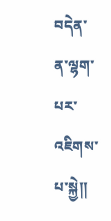བདེན་ན་ལྷག་པར་འཇིགས་པ་སྐྱེ།།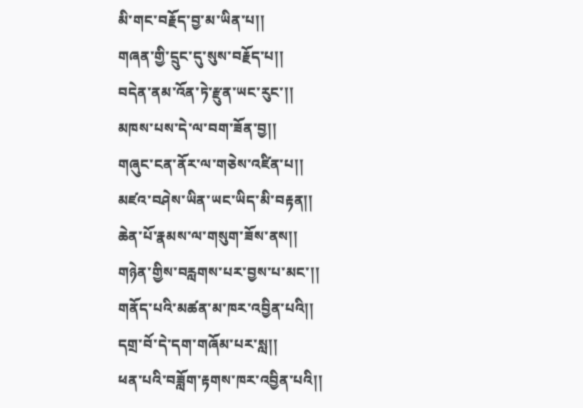མི་གང་བརྗོད་བྱ་མ་ཡིན་པ།།
གཞན་གྱི་དྲུང་དུ་སུས་བརྗོད་པ།།
བདེན་ནམ་འོན་ཏེ་རྫུན་ཡང་རུང་།།
མཁས་པས་དེ་ལ་བག་ཟོན་བྱ།།
གཞུང་ངན་ནོར་ལ་གཅེས་འཛིན་པ།།
མཛའ་བཤེས་ཡིན་ཡང་ཡིད་མི་བརྟན།།
ཆེན་པོ་རྣམས་ལ་གསུག་ཟོས་ནས།།
གཉེན་གྱིས་བརླགས་པར་བྱས་པ་མང་།།
གནོད་པའི་མཚན་མ་ཁར་འབྱིན་པའི།།
དགྲ་བོ་དེ་དག་གཞོམ་པར་སླ།།
ཕན་པའི་བཟློག་རྟགས་ཁར་འབྱིན་པའི།།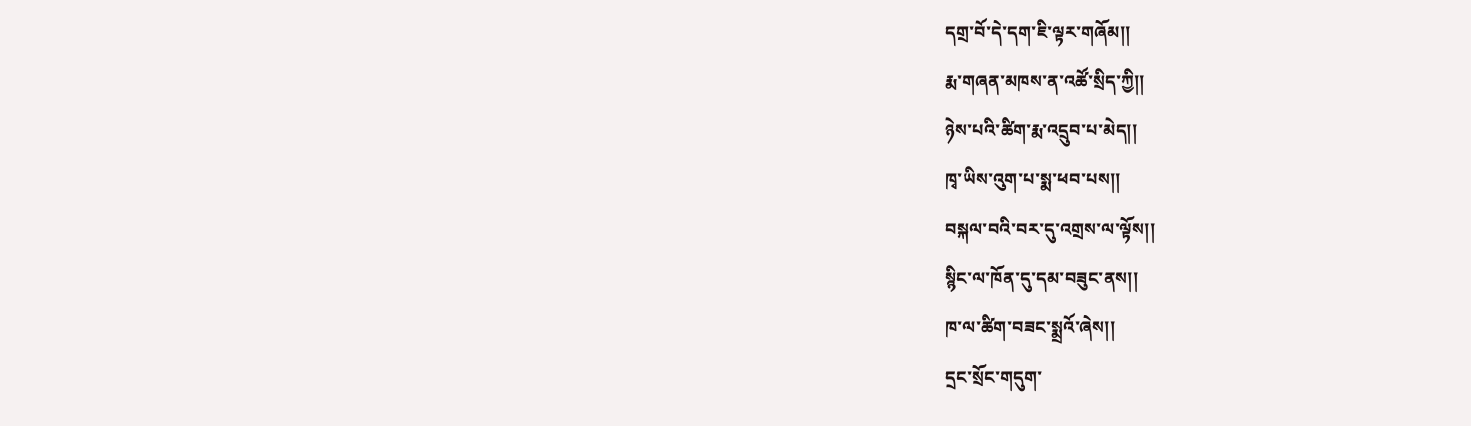དགྲ་བོ་དེ་དག་ཇི་ལྟར་གཞོམ།།
རྨ་གཞན་མཁས་ན་འཚོ་སྲིད་ཀྱི།།
ཉེས་པའི་ཚིག་རྨ་འདྲུབ་པ་མེད།།
ཁྭ་ཡིས་འུག་པ་སྨ་ཕབ་པས།།
བསྐལ་བའི་བར་དུ་འགྲས་ལ་ལྟོས།།
སྙིང་ལ་ཁོན་དུ་དམ་བཟུང་ནས།།
ཁ་ལ་ཚིག་བཟང་སྨྲའོ་ཞེས།།
དྲང་སྲོང་གདུག་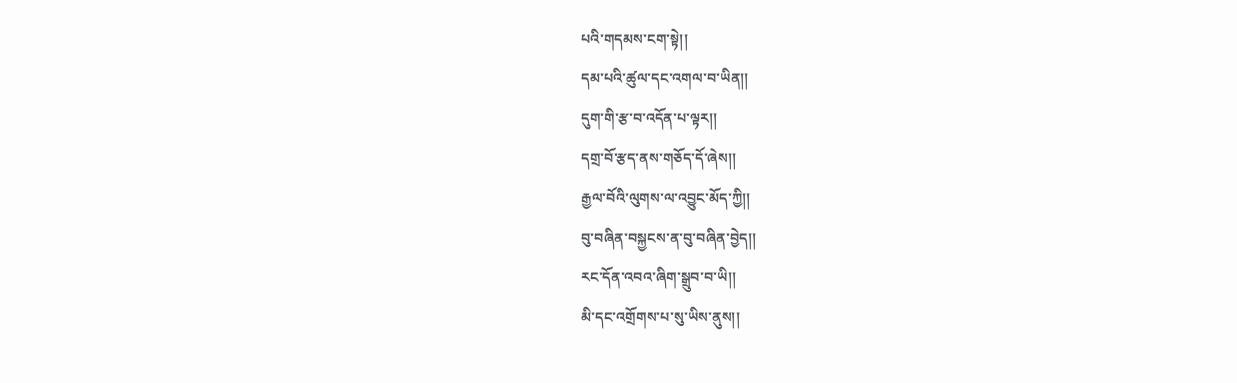པའི་གདམས་ངག་སྟེ།།
དམ་པའི་ཚུལ་དང་འགལ་བ་ཡིན།།
དུག་གི་རྩ་བ་འདོན་པ་ལྟར།།
དགྲ་བོ་རྩད་ནས་གཅོད་དོ་ཞེས།།
རྒྱལ་བོའི་ལུགས་ལ་འབྱུང་མོད་ཀྱི།།
བུ་བཞིན་བསྐྱངས་ན་བུ་བཞིན་བྱེད།།
རང་དོན་འབའ་ཞིག་སྒྲུབ་བ་ཡི།།
མི་དང་འགྲོགས་པ་སུ་ཡིས་ནུས།།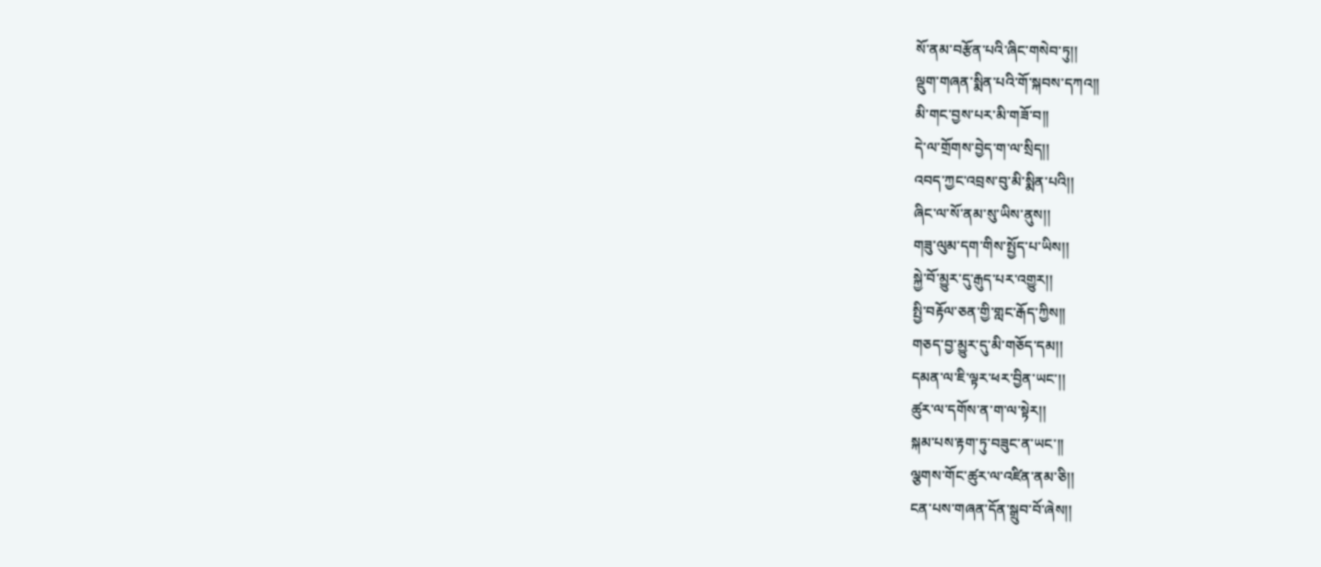སོ་ནམ་བརྩོན་པའི་ཞིང་གསེབ་ཏུ།།
ལྡུག་གཞན་སྨིན་པའི་གོ་སྐབས་དཀའ།།
མི་གང་བྱས་པར་མི་གཟོ་བ།།
དེ་ལ་གྲོགས་བྱེད་ག་ལ་སྲིད།།
འབད་ཀྱང་འབྲས་བུ་མི་སྨིན་པའི།།
ཞིང་ལ་སོ་ནམ་སུ་ཡིས་ནུས།།
གཟུ་ལུམ་དག་གིས་སྤྱོད་པ་ཡིས།།
སྐྱེ་བོ་མྱུར་དུ་རྒུད་པར་འགྱུར།།
སྤྱི་བརྟོལ་ཅན་གྱི་གླང་རྒོད་ཀྱིས།།
གཅད་བྱ་མྱུར་དུ་མི་གཅོད་དམ།།
དམན་ལ་ཇི་ལྟར་ཕར་བྱིན་ཡང་།།
ཚུར་ལ་དགོས་ན་ག་ལ་སྟེར།།
སྐམ་པས་རྟག་ཏུ་བཟུང་ན་ཡང་།།
ལྕགས་གོང་ཚུར་ལ་འཛིན་ནམ་ཅི།།
ངན་པས་གཞན་དོན་སྒྲུབ་བོ་ཞེས།།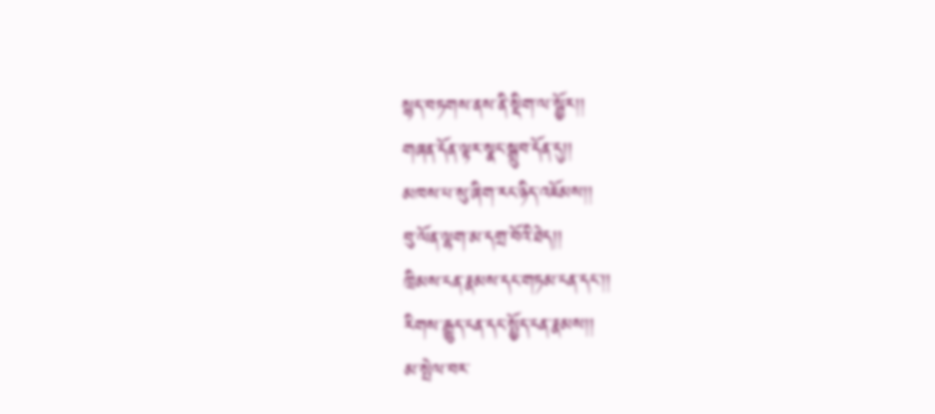སྙད་བཏགས་ནས་ནི་སྡིག་ལ་སྦྱོར།།
གཞན་དོན་ལྟར་སྣང་སྒྲུབ་དོན་དུ།།
མཁས་པ་སུ་ཞིག་རང་ཉིད་འཇོམས།།
བུ་ལོན་ལྷག་མ་དགྲ་བོའི་ཐེད།།
ཁྲིམས་ངན་རྣམས་དང་གཏམ་ངན་དང་།།
རིགས་རྒྱུད་ངན་དང་སྤྱོད་ངན་རྣམས།།
མ་སྤེལ་བར་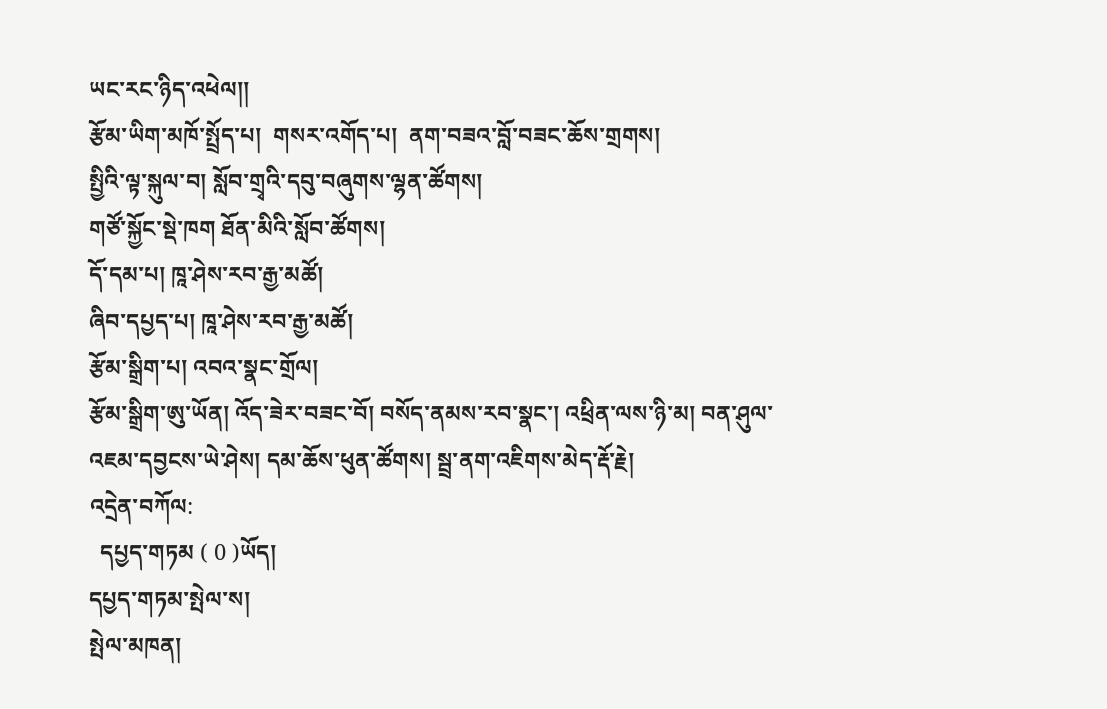ཡང་རང་ཉིད་འཕེལ།།
རྩོམ་ཡིག་མཁོ་སྤྲོད་པ།  གསར་འགོད་པ།  ནག་བཟའ་བློ་བཟང་ཆོས་གྲགས།
སྤྱིའི་ལྟ་སྐུལ་བ། སློབ་གྲྭའི་དབུ་བཞུགས་ལྷན་ཚོགས།
གཙོ་སྐྱོང་སྡེ་ཁག ཐོན་མིའི་སློབ་ཚོགས།
དོ་དམ་པ། ཁཱ་ཤེས་རབ་རྒྱ་མཚོ།
ཞིབ་དཔྱད་པ། ཁཱ་ཤེས་རབ་རྒྱ་མཚོ།
རྩོམ་སྒྲིག་པ། འབའ་སྣང་གྲོལ།
རྩོམ་སྒྲིག་ཨུ་ཡོན། འོད་ཟེར་བཟང་བོ། བསོད་ནམས་རབ་སྣང་། འཕྲིན་ལས་ཉི་མ། བན་ཤུལ་འཇམ་དབྱངས་ཡེ་ཤེས། དམ་ཆོས་ཕུན་ཚོགས། སྦྲ་ནག་འཇིགས་མེད་རྡོ་རྗེ།
འདྲེན་བཀོལ:
  དཔྱད་གཏམ ( 0 )ཡོད།
དཔྱད་གཏམ་སྤེལ་ས།
སྤེལ་མཁན།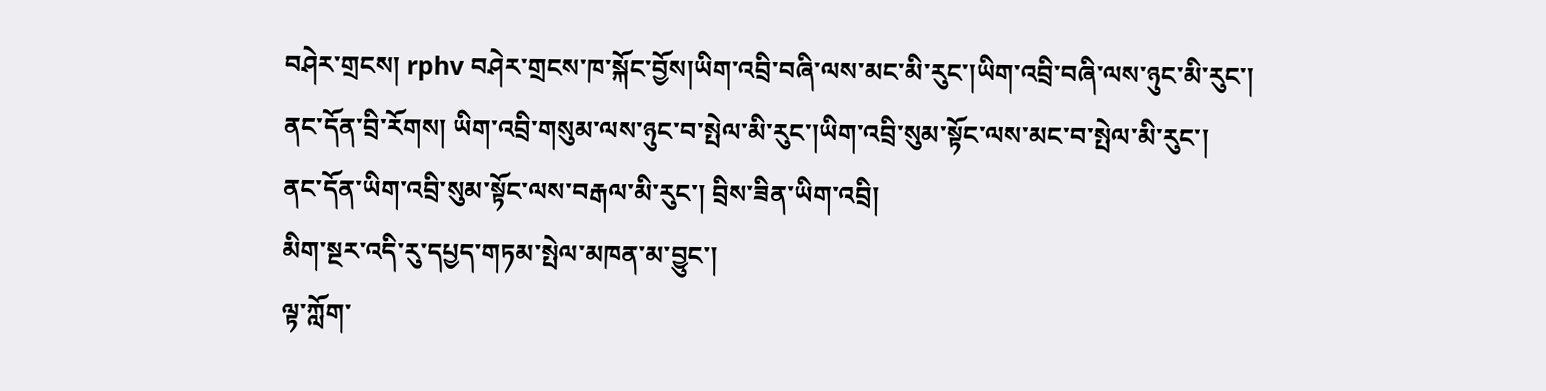བཤེར་གྲངས། rphv བཤེར་གྲངས་ཁ་སྐོང་བྱོས།ཡིག་འབྲི་བཞི་ལས་མང་མི་རུང་།ཡིག་འབྲི་བཞི་ལས་ཉུང་མི་རུང་།
ནང་དོན་བྲི་རོགས། ཡིག་འབྲི་གསུམ་ལས་ཉུང་བ་སྤེལ་མི་རུང་།ཡིག་འབྲི་སུམ་སྟོང་ལས་མང་བ་སྤེལ་མི་རུང་།
ནང་དོན་ཡིག་འབྲི་སུམ་སྟོང་ལས་བརྒལ་མི་རུང་། བྲིས་ཟིན་ཡིག་འབྲི།
མིག་སྔར་འདི་རུ་དཔྱད་གཏམ་སྤེལ་མཁན་མ་བྱུང་།
ལྟ་ཀློག་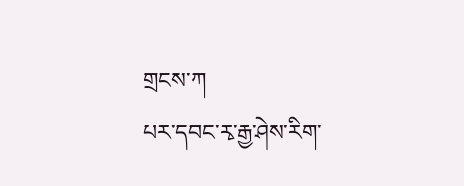གྲངས་ཀ
པར་དབང་རྭ་རྒྱ་ཤེས་རིག་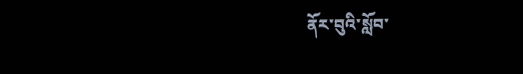ནོར་བུའི་སློབ་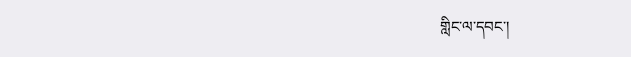གླིང་ལ་དབང་།